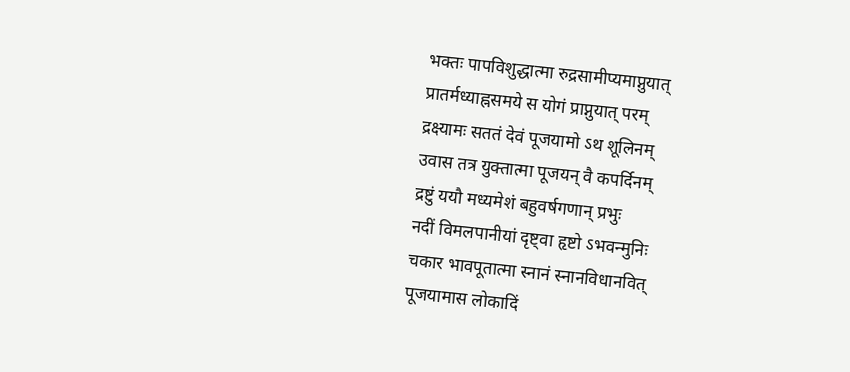भक्तः पापविशुद्धात्मा रुद्रसामीप्यमाप्नुयात्
प्रातर्मध्याह्नसमये स योगं प्राप्नुयात् परम्
द्रक्ष्यामः सततं देवं पूजयामो ऽथ शूलिनम्
उवास तत्र युक्तात्मा पूजयन् वै कपर्दिनम्
द्रष्टुं ययौ मध्यमेशं बहुवर्षगणान् प्रभुः
नदीं विमलपानीयां दृष्ट्वा हृष्टो ऽभवन्मुनिः
चकार भावपूतात्मा स्नानं स्नानविधानवित्
पूजयामास लोकादिं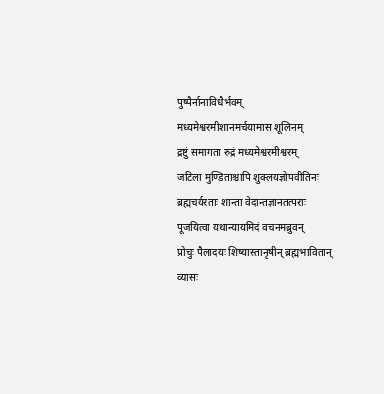पुष्पैर्नानाविधैर्भवम्
मध्यमेश्वरमीशानमर्चयामास शूलिनम्
द्रष्टुं समागता रुद्रं मध्यमेश्वरमीश्वरम्
जटिला मुण्डिताश्चापि शुक्लयज्ञोपवीतिनः
ब्रह्मचर्यरताः शान्ता वेदान्तज्ञानतत्पराः
पूजयित्वा यथान्यायमिदं वचनमब्रुवन्
प्रोचुः पैलादयः शिष्यास्तानृषीन् ब्रह्मभावितान्
व्यासः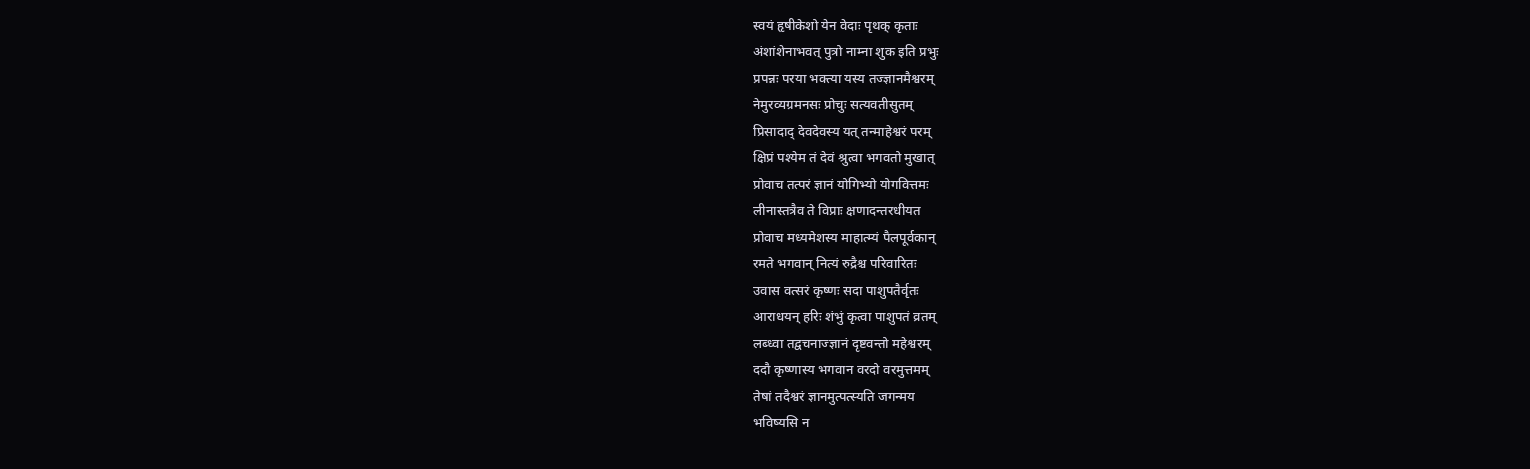स्वयं हृषीकेशो येन वेदाः पृथक् कृताः
अंशांशेनाभवत् पुत्रो नाम्ना शुक इति प्रभुः
प्रपन्नः परया भक्त्या यस्य तज्ज्ञानमैश्वरम्
नेमुरव्यग्रमनसः प्रोचुः सत्यवतीसुतम्
प्रिसादाद् देवदेवस्य यत् तन्माहेश्वरं परम्
क्षिप्रं पश्येम तं देवं श्रुत्वा भगवतो मुखात्
प्रोवाच तत्परं ज्ञानं योगिभ्यो योगवित्तमः
लीनास्तत्रैव ते विप्राः क्षणादन्तरधीयत
प्रोवाच मध्यमेशस्य माहात्म्यं पैलपूर्वकान्
रमते भगवान् नित्यं रुद्रैश्च परिवारितः
उवास वत्सरं कृष्णः सदा पाशुपतैर्वृतः
आराधयन् हरिः शंभुं कृत्वा पाशुपतं व्रतम्
लब्ध्वा तद्वचनाज्ज्ञानं दृष्टवन्तो महेश्वरम्
ददौ कृष्णास्य भगवान वरदो वरमुत्तमम्
तेषां तदैश्वरं ज्ञानमुत्पत्स्यति जगन्मय
भविष्यसि न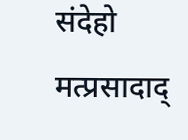संदेहो मत्प्रसादाद्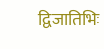द्विजातिभिः